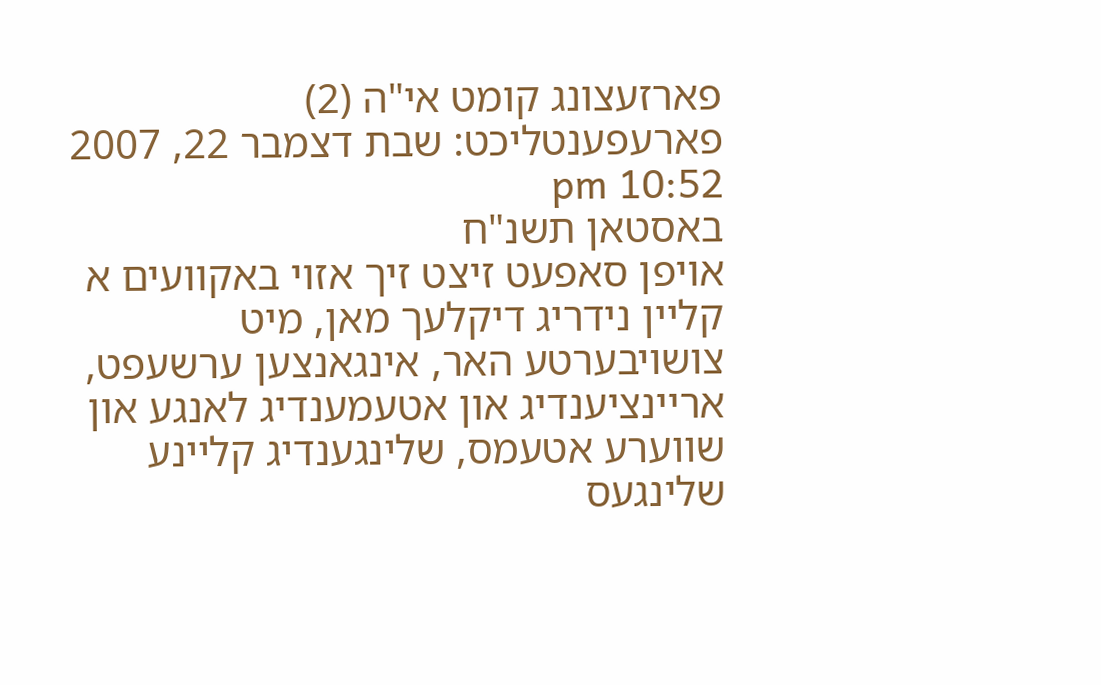פארזעצונג קומט אי"ה (2)
פארעפענטליכט: שבת דצמבר 22, 2007 10:52 pm
באסטאן תשנ"ח
אויפן סאפעט זיצט זיך אזוי באקוועים א קליין נידריג דיקלעך מאן, מיט צושויבערטע האר, אינגאנצען ערשעפט, אריינציענדיג און אטעמענדיג לאנגע און שווערע אטעמס, שלינגענדיג קליינע שלינגעס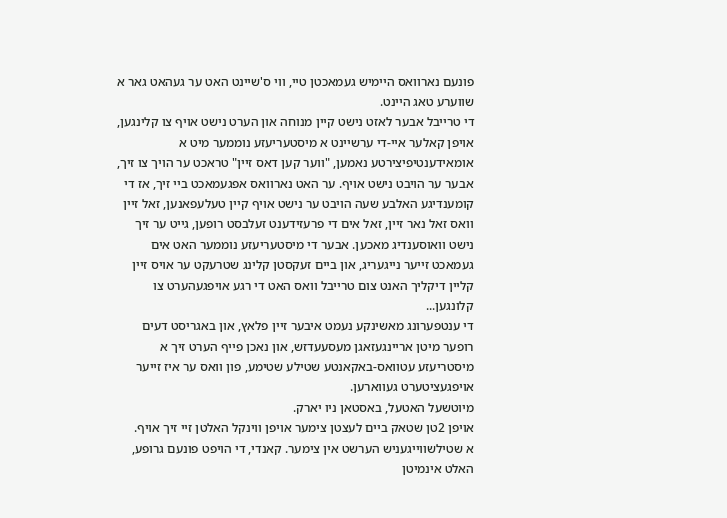פונעם נארוואס היימיש געמאכטן טיי, ווי ס'שיינט האט ער געהאט גאר א שווערע טאג היינט.
די טרייבל אבער לאזט נישט קיין מנוחה און הערט נישט אויף צו קלינגען, אויפן קאלער איי-די ערשיינט א מיסטעריעזע נוממער מיט א אומאידענטיפיצירטע נאמען, "ווער קען דאס זיין" טראכט ער הויך צו זיך, אבער ער הויבט נישט אויף. ער האט נארוואס אפגעמאכט ביי זיך, אז די קומענדיגע האלבע שעה הויבט ער נישט אויף קיין טעלעפאנען, זאל זיין וואס זאל נאר זיין, זאל אים די פרעזידענט זעלבסט רופען, גייט ער זיך נישט וואוסענדיג מאכען. אבער די מיסטעריעזע נוממער האט אים געמאכט זייער נייגעריג, און ביים זעקסטן קלינג שטרעקט ער אויס זיין קליין דיקליך האנט צום טרייבל וואס האט די רגע אויפגעהערט צו קלונגען...
די ענטפערונג מאשינקע נעמט איבער זיין פלאץ, און באגריסט דעים רופער מיטן אריינגעזאגן מעסעעדזש, און נאכן פייף הערט זיך א מיסטריעזע עטוואס-באקאנטע שטילע שטימע, פון וואס ער איז זייער אויפגעציטערט געווארען.
מיוטשעל האטעל, באסטאן ניו יארק.
אויפן 2טן שטאק ביים לעצטן צימער אויפן ווינקל האלטן זיי זיך אויף.
א שטילשווייגעניש הערשט אין צימער. קאנדי, די הויפט פונעם גרופע, האלט אינמיטן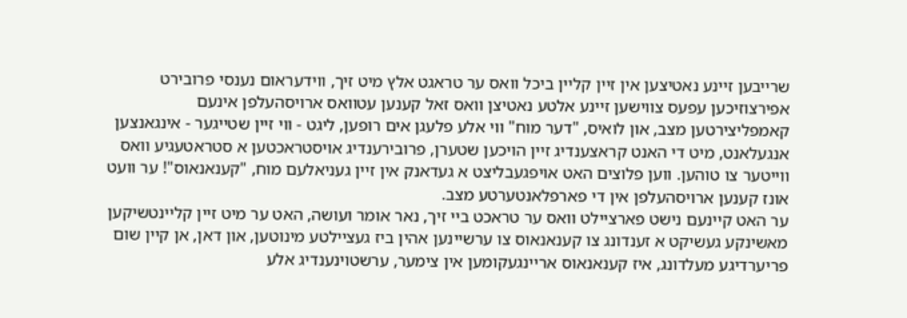שרייבען זיינע נאטיצען אין זיין קליין ביכל וואס ער טראגט אלץ מיט זיך, ווידעראום נענסי פרובירט אפירצוזיכען עפעס צווישען זיינע אלטע נאטיצן וואס זאל קענען עטוואס ארויסהעלפן אינעם קאמפליצירטען מצב, און לואיס, "דער מוח" ווי אלע פלעגן אים רופען, ליגט - ווי זיין שטייגער - אינגאנצען אנגעלאנט, מיט די האנט קראצענדיג זיין הויכען שטערן, פרובירענדיג אויסטראכטען א סטראטעגיע וואס ווייטער צו טוהען. ווען פלוצים האט אויפגעבליצט א געדאנק אין זיין געניאלעם מוח, "קענאנאוס"! ער וועט אונז קענען ארויסהעלפן אין די פארפלאנטערטע מצב.
ער האט קיינעם נישט פארציילט וואס ער טראכט ביי זיך, נאר אומר ועושה, האט ער מיט זיין קליינטשיקען מאשינקע געשיקט א זענדונג צו קענאנאוס צו ערשיינען אהין ביז געציילטע מינוטען, און דאן, אן קיין שום פריערדיגע מעלדונג, איז קענאנאוס אריינגעקומען אין צימער, ערשטוינענדיג אלע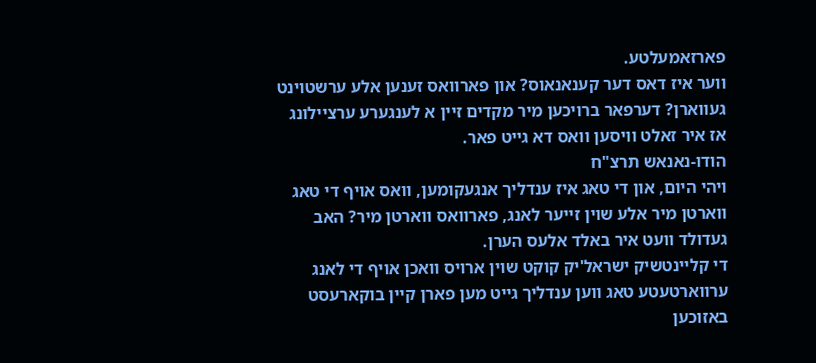פארזאמעלטע.
ווער איז דאס דער קענאנאוס? און פארוואס זענען אלע ערשטוינט געווארן? דערפאר ברויכען מיר מקדים זיין א לענגערע ערציילונג אז איר זאלט וויסען וואס דא גייט פאר.
הודו-נאנאש תרצ"ח
ויהי היום, און די טאג איז ענדליך אנגעקומען, וואס אויף די טאג ווארטן מיר אלע שוין זייער לאנג, פארוואס ווארטן מיר? האב געדולד וועט איר באלד אלעס הערן.
די קליינטשיק ישראל'יק קוקט שוין ארויס וואכן אויף די לאנג ערווארטעטע טאג ווען ענדליך גייט מען פארן קיין בוקארעסט באזוכען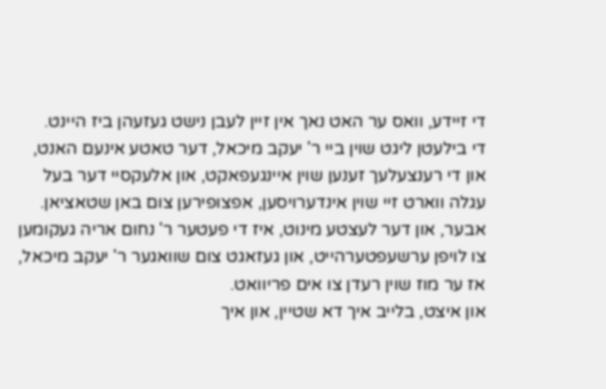די זיידע, וואס ער האט נאך אין זיין לעבן נישט געזעהן ביז היינט.
די בילעטן ליגט שוין ביי ר' יעקב מיכאל, דער טאטע אינעם האנט, און די רענצעלעך זענען שוין איינגעפאקט, און אלעקסיי דער בעל עגלה ווארט זיי שוין אינדערויסען, אפצופירען צום באן שטאציאן.
אבער, און דער לעצטע מינוט, איז די פעטער ר' נחום אריה געקומען צו לויפן ערשעפטערהייט, און געזאגט צום שוואגער ר' יעקב מיכאל, אז ער מוז שוין רעדן צו אים פריוואט.
און איצט, בלייב איך דא שטיין, און איך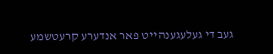געב די געלעגענהייט פאר אנדערע קרעטשמע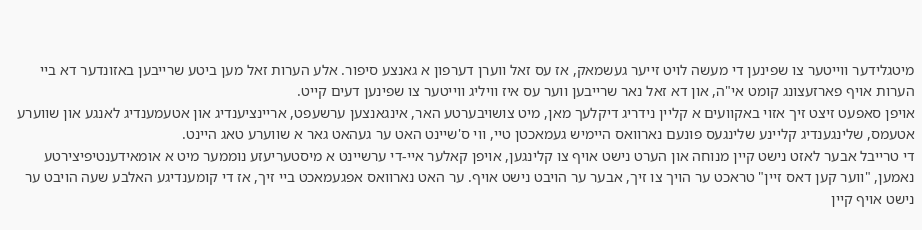מיטגלידער ווייטער צו שפינען די מעשה לויט זייער געשמאק, אז עס זאל ווערן דערפון א גאנצע סיפור. אלע הערות זאל מען ביטע שרייבען באזונדער דא ביי הערות אויף פארזעצונג קומט אי"ה, און דא זאל נאר שרייבען ווער עס איז וויליג ווייטער צו שפינען דעים קייט.
אויפן סאפעט זיצט זיך אזוי באקוועים א קליין נידריג דיקלעך מאן, מיט צושויבערטע האר, אינגאנצען ערשעפט, אריינציענדיג און אטעמענדיג לאנגע און שווערע אטעמס, שלינגענדיג קליינע שלינגעס פונעם נארוואס היימיש געמאכטן טיי, ווי ס'שיינט האט ער געהאט גאר א שווערע טאג היינט.
די טרייבל אבער לאזט נישט קיין מנוחה און הערט נישט אויף צו קלינגען, אויפן קאלער איי-די ערשיינט א מיסטעריעזע נוממער מיט א אומאידענטיפיצירטע נאמען, "ווער קען דאס זיין" טראכט ער הויך צו זיך, אבער ער הויבט נישט אויף. ער האט נארוואס אפגעמאכט ביי זיך, אז די קומענדיגע האלבע שעה הויבט ער נישט אויף קיין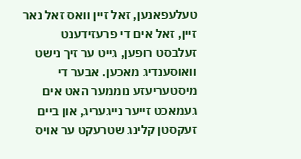טעלעפאנען, זאל זיין וואס זאל נאר זיין, זאל אים די פרעזידענט זעלבסט רופען, גייט ער זיך נישט וואוסענדיג מאכען. אבער די מיסטעריעזע נוממער האט אים געמאכט זייער נייגעריג, און ביים זעקסטן קלינג שטרעקט ער אויס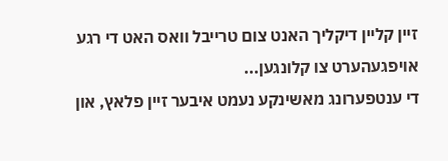זיין קליין דיקליך האנט צום טרייבל וואס האט די רגע אויפגעהערט צו קלונגען...
די ענטפערונג מאשינקע נעמט איבער זיין פלאץ, און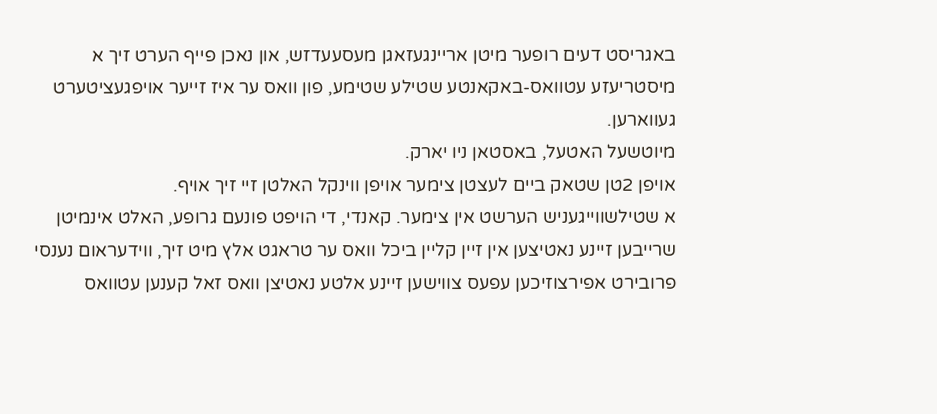באגריסט דעים רופער מיטן אריינגעזאגן מעסעעדזש, און נאכן פייף הערט זיך א מיסטריעזע עטוואס-באקאנטע שטילע שטימע, פון וואס ער איז זייער אויפגעציטערט געווארען.
מיוטשעל האטעל, באסטאן ניו יארק.
אויפן 2טן שטאק ביים לעצטן צימער אויפן ווינקל האלטן זיי זיך אויף.
א שטילשווייגעניש הערשט אין צימער. קאנדי, די הויפט פונעם גרופע, האלט אינמיטן שרייבען זיינע נאטיצען אין זיין קליין ביכל וואס ער טראגט אלץ מיט זיך, ווידעראום נענסי פרובירט אפירצוזיכען עפעס צווישען זיינע אלטע נאטיצן וואס זאל קענען עטוואס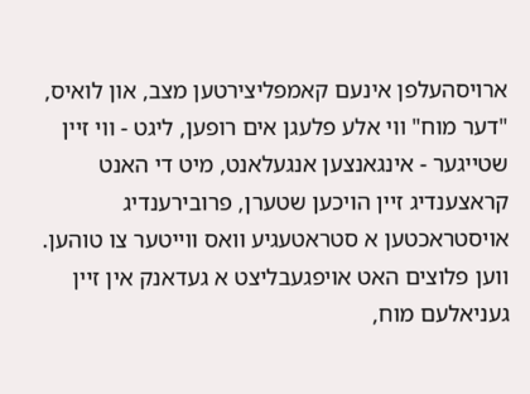ארויסהעלפן אינעם קאמפליצירטען מצב, און לואיס, "דער מוח" ווי אלע פלעגן אים רופען, ליגט - ווי זיין שטייגער - אינגאנצען אנגעלאנט, מיט די האנט קראצענדיג זיין הויכען שטערן, פרובירענדיג אויסטראכטען א סטראטעגיע וואס ווייטער צו טוהען. ווען פלוצים האט אויפגעבליצט א געדאנק אין זיין געניאלעם מוח,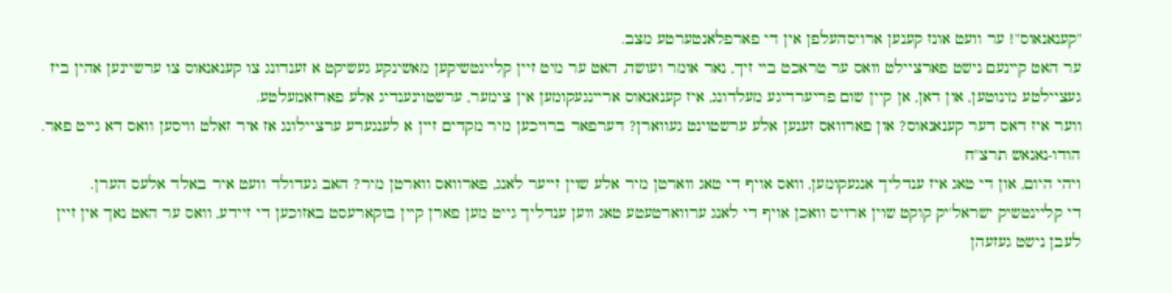"קענאנאוס"! ער וועט אונז קענען ארויסהעלפן אין די פארפלאנטערטע מצב.
ער האט קיינעם נישט פארציילט וואס ער טראכט ביי זיך, נאר אומר ועושה, האט ער מיט זיין קליינטשיקען מאשינקע געשיקט א זענדונג צו קענאנאוס צו ערשיינען אהין ביז געציילטע מינוטען, און דאן, אן קיין שום פריערדיגע מעלדונג, איז קענאנאוס אריינגעקומען אין צימער, ערשטוינענדיג אלע פארזאמעלטע.
ווער איז דאס דער קענאנאוס? און פארוואס זענען אלע ערשטוינט געווארן? דערפאר ברויכען מיר מקדים זיין א לענגערע ערציילונג אז איר זאלט וויסען וואס דא גייט פאר.
הודו-נאנאש תרצ"ח
ויהי היום, און די טאג איז ענדליך אנגעקומען, וואס אויף די טאג ווארטן מיר אלע שוין זייער לאנג, פארוואס ווארטן מיר? האב געדולד וועט איר באלד אלעס הערן.
די קליינטשיק ישראל'יק קוקט שוין ארויס וואכן אויף די לאנג ערווארטעטע טאג ווען ענדליך גייט מען פארן קיין בוקארעסט באזוכען די זיידע, וואס ער האט נאך אין זיין לעבן נישט געזעהן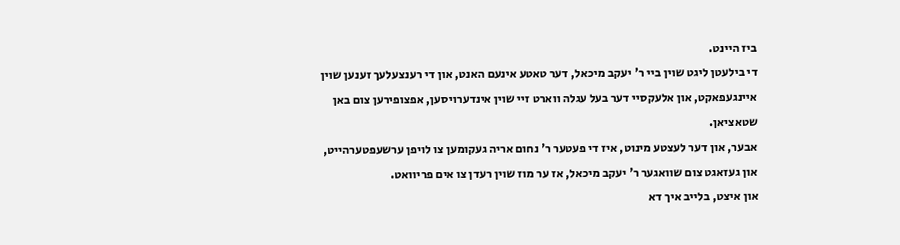ביז היינט.
די בילעטן ליגט שוין ביי ר' יעקב מיכאל, דער טאטע אינעם האנט, און די רענצעלעך זענען שוין איינגעפאקט, און אלעקסיי דער בעל עגלה ווארט זיי שוין אינדערויסען, אפצופירען צום באן שטאציאן.
אבער, און דער לעצטע מינוט, איז די פעטער ר' נחום אריה געקומען צו לויפן ערשעפטערהייט, און געזאגט צום שוואגער ר' יעקב מיכאל, אז ער מוז שוין רעדן צו אים פריוואט.
און איצט, בלייב איך דא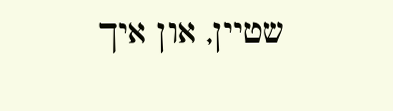שטיין, און איך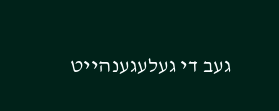געב די געלעגענהייט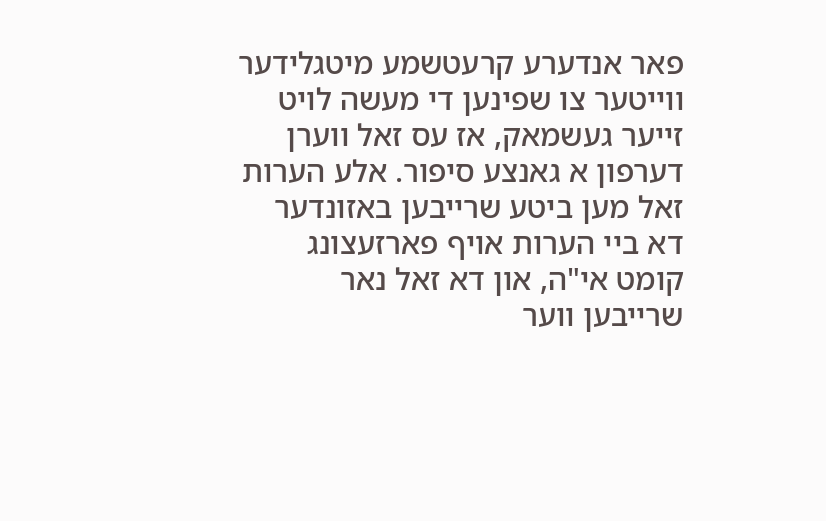פאר אנדערע קרעטשמע מיטגלידער ווייטער צו שפינען די מעשה לויט זייער געשמאק, אז עס זאל ווערן דערפון א גאנצע סיפור. אלע הערות זאל מען ביטע שרייבען באזונדער דא ביי הערות אויף פארזעצונג קומט אי"ה, און דא זאל נאר שרייבען ווער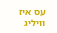עס איז וויליג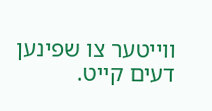ווייטער צו שפינען דעים קייט.